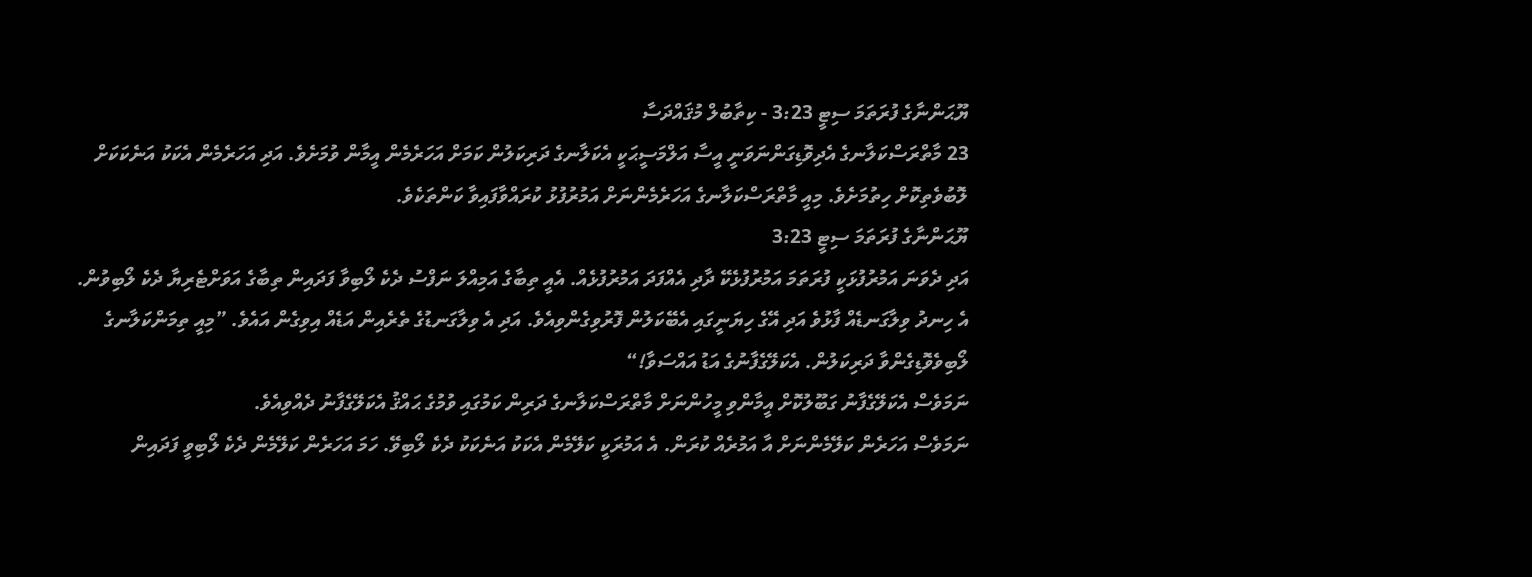ޔޫޙަންނާގެ ފުރަތަމަ ސިޓީ 3:23 - ކިތާބުލް މުޤައްދަސާ
23 މާތްރަސްކަލާނގެ އެދިވޮޑިގަންނަވަނީ އީސާ އަލްމަސީޙަކީ އެކަލާނގެ ދަރިކަލުން ކަމަށް އަހަރެމެން އީމާން ވުމަށެވެ. އަދި އަހަރެމެން އެކަކު އަނެކަކަށް ލޮބުވެތިކޮށް ހިތުމަށެވެ. މިއީ މާތްރަސްކަލާނގެ އަހަރެމެންނަށް އަމުރުފުޅު ކުރައްވާފައިވާ ކަންތަކެވެ.
ޔޫޙަންނާގެ ފުރަތަމަ ސިޓީ 3:23
އަދި ދެވަނަ އަމުރުފުޅަކީ ފުރަތަމަ އަމުރުފުޅެކޭ ދާދި އެއްފަދަ އަމުރުފުޅެއް. އެއީ ތިބާގެ އަމިއްލަ ނަފްސު ދެކެ ލޯބިވާ ފަދައިން ތިބާގެ އަވަށްޓެރިޔާ ދެކެ ލޯބިވުން.
އެ ހިނދު ވިލާގަނޑެއް ފާޅުވެ އަދި އޭގެ ހިޔަނީގައި އެބޭކަލުން ފޮރުވިގެންވިއެވެ. އަދި އެ ވިލާގަނޑުގެ ތެރެއިން އަޑެއް އިވިގެން އައެވެ. ”މިއީ ތިމަންކަލާނގެ ލޯބިވެވޮޑިގެންވާ ދަރިކަލުން. އެކަލޭގެފާނުގެ އަޑު އައްސަވާ!“
ނަމަވެސް އެކަލޭގެފާނު ގަބޫލުކޮށް އީމާންވި މީހުންނަށް މާތްރަސްކަލާނގެ ދަރިން ކަމުގައި ވުމުގެ ޙައްޤު އެކަލޭގެފާނު ދެއްވިއެވެ.
ނަމަވެސް އަހަރެން ކަލޭމެންނަށް އާ އަމުރެއް ކުރަން. އެ އަމުރަކީ ކަލޭމެން އެކަކު އަނެކަކު ދެކެ ލޯބިވޭ. ހަމަ އަހަރެން ކަލޭމެން ދެކެ ލޯބިވީ ފަދައިން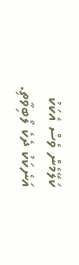ކަލޭމެން ވެސް އެކަކު އަނެކަކު ދެކެ ލޯބިވާތި.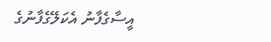އީސާގެފާނު އެކަލޭގެފާނުގެ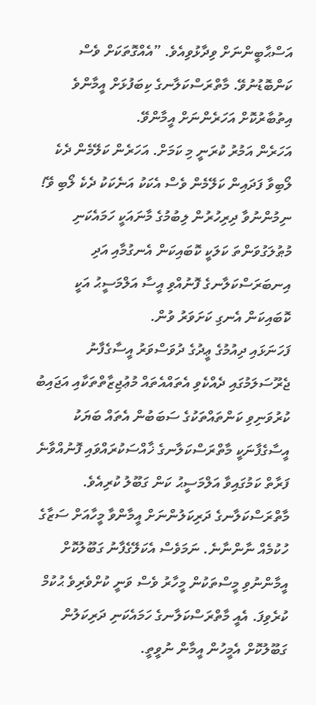އަސްޙާބީންނަށް ވިދާޅުވިއެވެ. ”އެއްގޮތަކަށް ވެސް ކަންބޮޑުނުވޭ. މާތްރަސްކަލާނގެ ކިބަފުޅަށް އީމާންވެ އިތުބާރުކޮށް އަހަރެންނަށް އީމާންވޭ.
އަހަރެން އަމުރު ކުރަނީ މި ކަމަށް. އަހަރެން ކަލޭމެން ދެކެ ލޯބިވާ ފަދައިން ކަލޭމެން ވެސް އެކަކު އަނެކަކު ދެކެ ލޯބި ވޭ!
ނިމުންނުވާ ދިރިހުރުން ލިބުމުގެ މާނައަކީ ހަމައެކަނި މުޠުލަގުވަންތަ ކަލަކީ ކޮބައިކަން އެނގުމާއި އަދި އިނބަރަސްކަލާނގެ ފޮނުއްވި އީސާ އަލްމަސީޙު އަކީ ކޮބައިކަން އެނގި ކަށަވަރު ވުން.
ފަހަނަޅައި ދިއުމުގެ ޢީދުގެ ދުވަސްވަރު އީސާގެފާނު ޖެރޫސަލަމުގައި ދެއްކެވި އެތައްއެތައް މުޢުޖިޒާތްތަކާއި އަޖައިބު ކުރުވަނިވި ކަންތައްތަކުގެ ސަބަބުން އެތައް ބަޔަކު އީސާގެފާނަކީ މާތްރަސްކަލާނގެ ޚާއްސަކުރައްވައި ފޮނުއްވާނެ ފަރާތް ކަމުގައިވާ އަލްމަސީޙު ކަން ގަބޫލު ކުރިއެވެ.
މާތްރަސްކަލާނގެ ދަރިކަލުންނަށް އީމާންވާ މީހާއަށް ސަޒާގެ ހުކުމެއް ނާންނާނެ. ނަމަވެސް އެކަލޭގެފާނު ގަބޫލުކޮށް އީމާންނުވި މީސްތަކުން މީހާރު ވެސް ވަނީ ކުށްވެރިވެ ޙުކުމް ކުރެވިފަ. އެއީ މާތްރަސްކަލާނގެ ހަމައެކަނި ދަރިކަލުން ގަބޫލުކޮށް އެމީހުން އީމާން ނުވީތީ.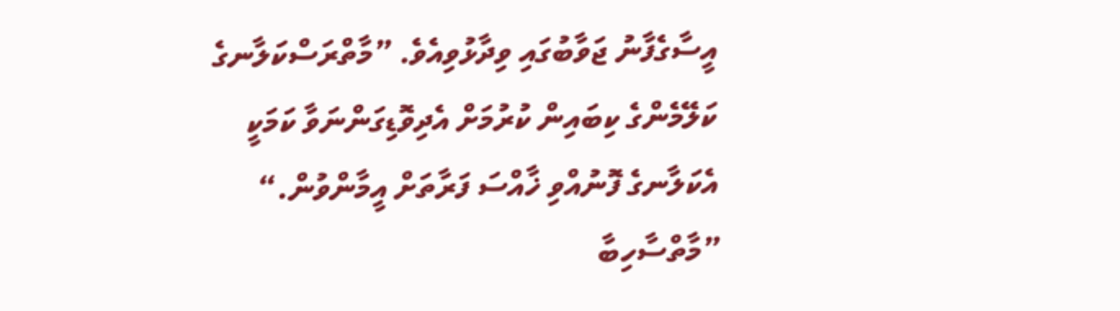އީސާގެފާނު ޖަވާބުގައި ވިދާޅުވިއެވެ. ”މާތްރަސްކަލާނގެ ކަލޭމެންގެ ކިބައިން ކުރުމަށް އެދިވޮޑިގަންނަވާ ކަމަކީ އެކަލާނގެ ފޮނުއްވި ޚާއްސަ ފަރާތަށް އީމާންވުން.“
”މާތްސާހިބާ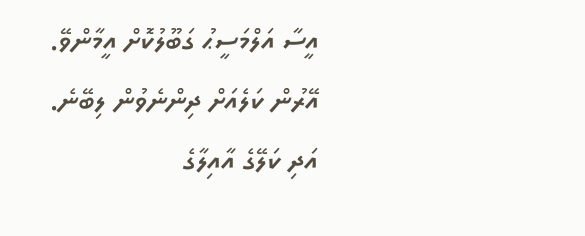އީސާ އަލްމަސީޙު ގަބޫލުކޮށް އީމާންވޭ. އޭރުން ކަލެއަށް ދިންނެވުން ލިބޭނެ. އަދި ކަލޭގެ އާއިލާގެ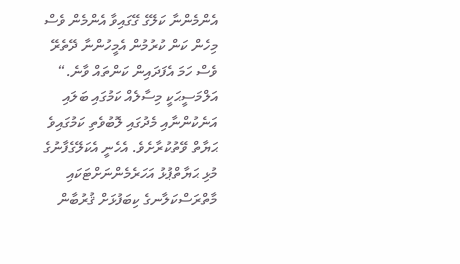އެންމެންނާ ކަލޭގެ ގޭގައިވާ އެންމެން ވެސް މިހެން ކަން ކުރުމުން އެމީހުންނާ ދޭތެރޭ ވެސް ހަމަ އެފަދައިން ކަންތައް ވާނެ.“
އަލްމަސީޙަކީ މިސާލެއް ކަމުގައި ބަލައި އަނެކުންނާއި މެދުގައި ލޮބުވެތި ކަމުގައިވެ ޙަޔާތް ވޭތުކުރާށެވެ. އެހެނީ އެކަލޭގެފާނުގެ މުޅި ޙަޔާތްޕުޅު އަހަރެމެންނަށްޓަކައި މާތްރަސްކަލާނގެ ކިބަފުޅަށް ޤުރުބާން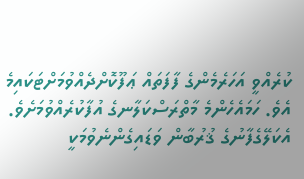ކުރެއްވީ އަހަރެމެންގެ ފާފަތައް ޢަފޫކޮށްދެއްވުމަށްޓަކައިމެ އެވެ. ހަމައެހެންމެ މާތްރަސްކަލާނގެ އުފާކުރެއްވުމަށެވެ. އެކަލޭގެފާނުގެ ޤުރުބާން ވަޑައިގެންނެވުމަކީ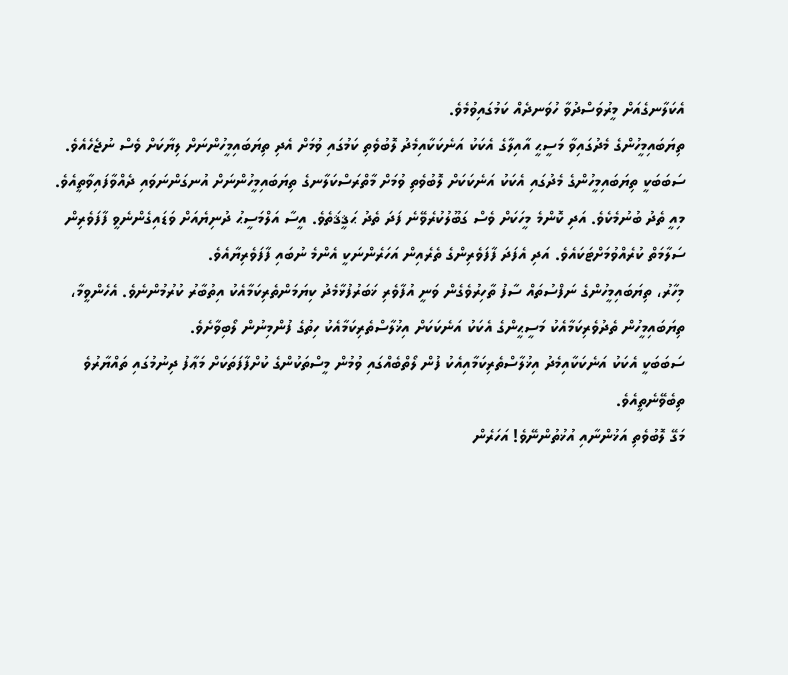އެކަލާނގެއަށް މީރުވަސްދުވާ ހުވަނދެއް ކަމުގައިވުމެވެ.
ތިޔަބައިމީހުންގެ މެދުގައިވާ މަސީޙީ އާއިލާގެ އެކަކު އަނެކަކާއިމެދު ލޮބުވެތި ކަމުގައި ވުމަށް އެދި ތިޔަބައިމީހުންނަށް ލިޔާކަށް ވެސް ނުޖެހެއެވެ. ސަބަބަކީ ތިޔަބައިމީހުންގެ މެދުގައި އެކަކު އަނެކަކަށް ލޮބުވެތި ވުމަށް މާތްރަސްކަލާނގެ ތިޔަބައިމީހުންނަށް އުނގަންނަވައި ދެއްވާފައިވާތީއެވެ.
މިއީ ތެދު ބުނުމެކެވެ. އަދި ކޮންމެ މީހަކަށް ވެސް ގަބޫލުކުރެވޭނެ ފަދަ ތެދު ޙަޤީޤަތެވެ. އީސާ އަލްމަސީޙު ދުނިޔެއަށް ވަޑައިގެންނެވީ ފާފަވެރިން ސަލާމަތް ކުރެއްވުމަށްޓަކައެވެ. އަދި އެފަދަ ފާފަވެރިންގެ ތެރެއިން އަހަރެންނަކީ އެންމެ ނުބައި ފާފަވެރިޔާއެވެ.
މިހާރު، ތިޔަބައިމީހުންގެ ނަފްސުތައް ސާފު ތާހިރުވެގެން ވަނީ އުފާވެރި ޚަބަރުފުޅާމެދު ކިޔަމަންތެރިކަމާއެކު އިތުބާރު ކުރުމުންނެވެ. އެހެންވީމާ، ތިޔަބައިމީހުން ތެދުވެރިކަމާއެކު މަސީޙީންގެ އެކަކު އަނެކަކަށް އިޚުލާސްތެރިކަމާއެކު ހިތުގެ ފުންމިނުން ލޯބިވާށެވެ.
ސަބަބަކީ އެކަކު އަނެކަކާއިމެދު އިޚުލާސްތެރިކަމާއިއެކު ފުން ލޯތްބެއްގައި ވުމުން މީސްތަކުންގެ ކުށްފާފަތަކަށް މަޢާފު ދިނުމުގައި ތައްޔާރުވެ ތިބެވޭނެތީއެވެ.
މަގޭ ލޮބުވެތި އަޚުންނާއި އުޚުތުންނޭވެ! އަހަރެން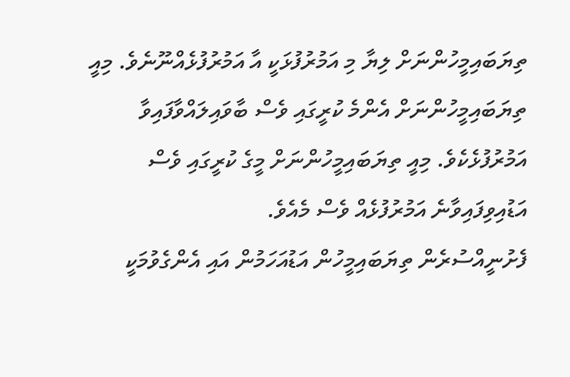ތިޔަބައިމީހުންނަށް ލިޔާ މި އަމުރުފުޅަކީ އާ އަމުރުފުޅެއްނޫނެވެ. މިއީ ތިޔަބައިމީހުންނަށް އެންމެ ކުރީގައި ވެސް ބާވައިލައްވާފައިވާ އަމުރުފުޅެކެވެ. މިއީ ތިޔަބައިމީހުންނަށް މީގެ ކުރީގައި ވެސް އަޑުއިވިފައިވާނެ އަމުރުފުޅެއް ވެސް މެއެވެ.
ފެށުނީއްސުރެން ތިޔަބައިމީހުން އަޑުއަހަމުން އައި އެންގެވުމަކީ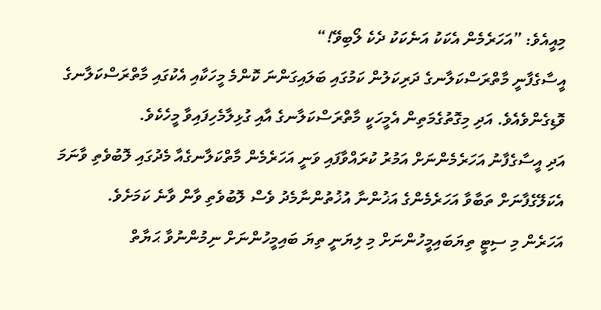މިއީއެވެ: ”އަހަރެމެން އެކަކު އަނެކަކު ދެކެ ލޯބިވޭ!“
އީސާގެފާނީ މާތްރަސްކަލާނގެ ދަރިކަލުން ކަމުގައި ބަލައިގަންނަ ކޮންމެ މީހަކާއި އެކުގައި މާތްރަސްކަލާނގެ ވޮޑިގެންވެއެވެ. އަދި މިގޮތުގެމަތިން އެމީހަކީ މާތްރަސްކަލާނގެ އާއި ގުޅިލާމެހިފައިވާ މީހެކެވެ.
އަދި އީސާގެފާނު އަހަރެމެންނަށް އަމުރު ކުރައްވާފައި ވަނީ އަހަރެމެން މާތްކަލާނގެއާ މެދުގައި ލޮބުވެތި ވާނަމަ އެކަލޭގެފާނަށް ތަބާވާ އަހަރެމެންގެ އަޚުންނާ އުޚުތުންނާމެދު ވެސް ލޮބުވެތި ވާން ވާނެ ކަމަށެވެ.
އަހަރެން މި ސިޓީ ތިޔަބައިމީހުންނަށް މި ލިޔަނީ ތިޔަ ބައިމީހުންނަށް ނިމުންނުވާ ޙަޔާތް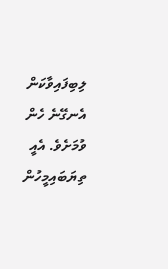ލިބިފައިވާކަން އެނގޭނެ ހެން ވުމަށެވެ. އެއީ ތިޔަބައިމީހުން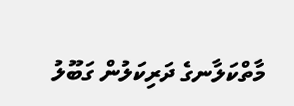މާތްކަލާނގެ ދަރިކަލުން ގަބޫލު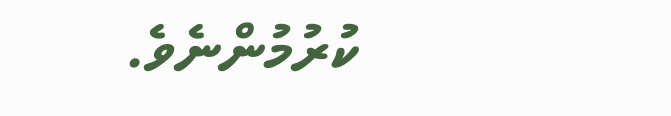ކުރުމުންނެވެ.